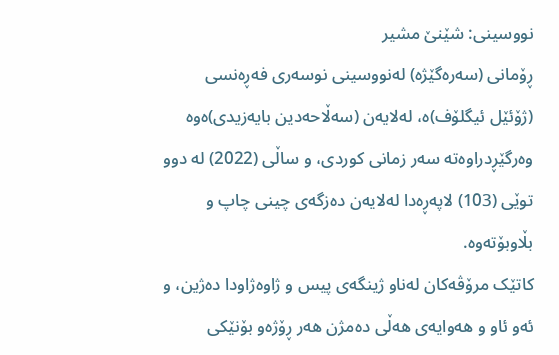نووسینی: شێنێ مشیر
ڕۆمانی (سەرەگێژە) لەنووسینی نوسەری فەڕەنسی (ژۆئێل ئیگلۆف)ە، لەلایەن (سەڵاحەدین بایەزیدی)ەوە وەرگێڕدراوەتە سەر زمانی کوردی، و ساڵی (2022) لە دوو توێی (103) لاپەڕەدا لەلایەن دەزگەی چینی چاپ و بڵاوبۆتەوە.
کاتێک مرۆڤەکان لەناو ژینگەی پیس و ژاوەژاودا دەژین، و ئەو ئاو و هەوایەی هەڵی دەمژن هەر ڕۆژەو بۆنێکی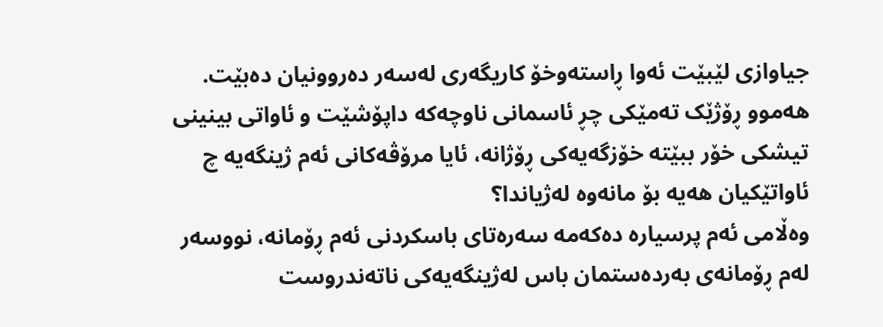جیاوازی لێبێت ئەوا ڕاستەوخۆ کاریگەری لەسەر دەروونیان دەبێت. هەموو ڕۆژێک تەمێکی چڕ ئاسمانی ناوچەکە داپۆشێت و ئاواتی بینینی تیشکی خۆر ببێتە خۆزگەیەکی ڕۆژانە، ئایا مرۆڤەکانی ئەم ژینگەیە چ ئاواتێکیان هەیە بۆ مانەوە لەژیاندا؟
وەڵامی ئەم پرسیارە دەکەمە سەرەتای باسکردنی ئەم ڕۆمانە، نووسەر لەم ڕۆمانەی بەردەستمان باس لەژینگەیەکی ناتەندروست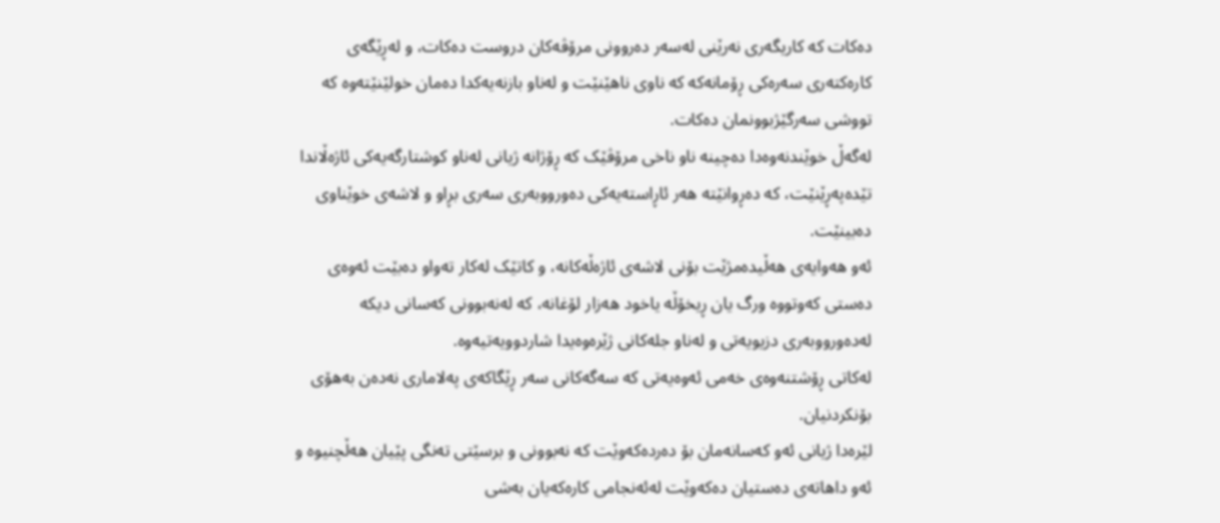دەکات کە کاریگەری نەرێنی لەسەر دەروونی مرۆڤەکان دروست دەکات، و لەڕێگەی کارەکتەری سەرەکی ڕۆمانەکە کە ناوی ناهێنێت و لەناو بازنەیەکدا دەمان خولێنێتەوە کە تووشی سەرگێژبوونمان دەکات.
لەگەڵ خوێندنەوەدا دەچینە ناو ناخی مرۆڤێک کە ڕۆژانە ژیانی لەناو کوشتارگەیەکی ئاژەڵاندا تێدەپەڕێنێت، کە دەڕوانێتە هەر ئاڕاستەیەکی دەورووبەری سەری بڕاو و لاشەی خوێناوی دەبینێت.
ئەو هەوایەی هەڵیدەمژێت بۆنی لاشەی ئاژەڵەکانە، و کاتێک لەکار تەواو دەبێت ئەوەی دەستی کەوتووە ورگ یان ڕیخۆڵە یاخود هەزار لۆغانە، کە لەنەبوونی کەسانی دیکە لەدەورووبەری دزیویەتی و لەناو جلەکانی ژێرەوەیدا شاردوویەتیەوە.
لەکاتی ڕۆشتنەوەی خەمی ئەوەیەتی کە سەگەکانی سەر ڕێگاکەی پەلاماری نەدەن بەهۆی بۆنکردنیان.
لێرەدا ژیانی ئەو کەسانەمان بۆ دەردەکەوێت کە نەبوونی و برسێتی تەنگی پێیان هەڵچنیوە و ئەو داهاتەی دەستیان دەکەوێت لەئەنجامی کارەکەیان بەشی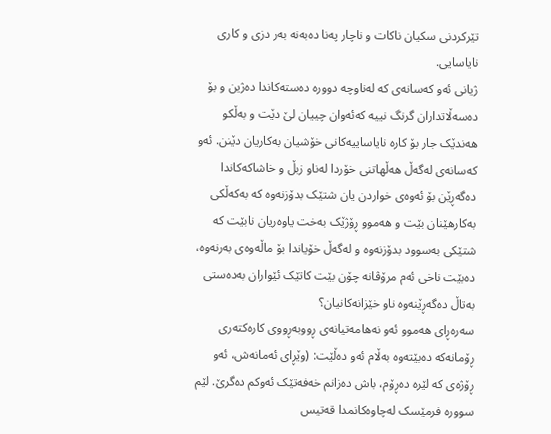تێرکردنی سکیان ناکات و ناچار پەنا دەبەنە بەر دزی و کاری نایاسایی.
ژیانی ئەو کەسانەی کە لەناوچە دوورە دەستەکاندا دەژین و بۆ دەسەڵاتداران گرنگ نییە کەئەوان چییان لێ دێت و بەڵکو هەندێک جار بۆ کارە نایاساییەکانی خۆشیان بەکاریان دێنن. ئەو کەسانەی لەگەڵ هەڵهاتنی خۆردا لەناو زبڵ و خاشاکەکاندا دەگەڕێن بۆ ئەوەی خواردن یان شتێک بدۆزنەوە کە بەکەڵکی بەکارهێنان بێت و هەموو ڕۆژێک بەخت یاوەریان نابێت کە شتێکی بەسوود بدۆزنەوە و لەگەڵ خۆیاندا بۆ ماڵەوەی بەرنەوە، دەبێت ناخی ئەم مرۆڤانە چۆن بێت کاتێک ئێواران بەدەستی بەتاڵ دەگەڕێنەوە ناو خێزانەکانیان؟
سەرەڕای هەموو ئەو نەهامەتیانەی ڕووبەڕووی کارەکتەری ڕۆمانەکە دەبێتەوە بەڵام ئەو دەڵێت: (وێڕای ئەمانەش، ئەو ڕۆژەی کە لێرە دەڕۆم، باش دەزانم خەفەتێک ئەوکم دەگرێ. لێم سوورە فرمێسک لەچاوەکانمدا قەتیس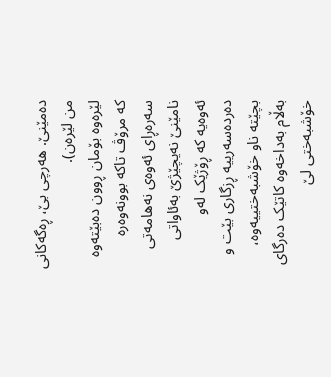دەمێنێ. هەرچی بێ، ڕەگەکانی من لێرەن).
لێرەوە بۆمان ڕوون دەبێتەوە کە مرۆڤ تاکە بوونەوەرە سەرەڕای ئەوەی نەهامەتی نامێنێ نەیچێژێ بەئاواتی ئەوەیە کە ڕۆژێک لەو دەردەسەرییە ڕزگاری بێت و بچێتە ناو خۆشبەختییەوە، بەڵام بەداخەوە کاتێک دەرگای خۆشبەختی لێ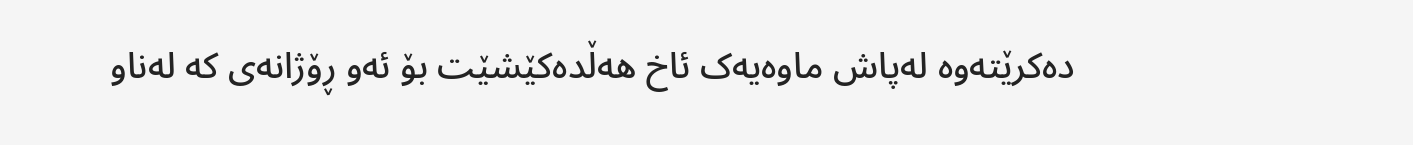دەکرێتەوە لەپاش ماوەیەک ئاخ هەڵدەکێشێت بۆ ئەو ڕۆژانەی کە لەناو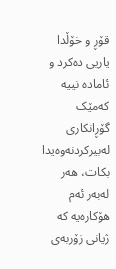قۆڕ و خۆڵدا یاریی دەکرد و ئامادە نییە کەمێک گۆڕانکاری لەبیرکردنەوەیدا بکات، هەر لەبەر ئەم هۆکارەیە کە ژیانی زۆربەی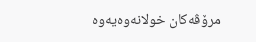مرۆڤەکان خولانەوەیەوە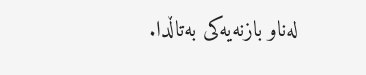لەناو بازنەیەکی بەتاڵدا.